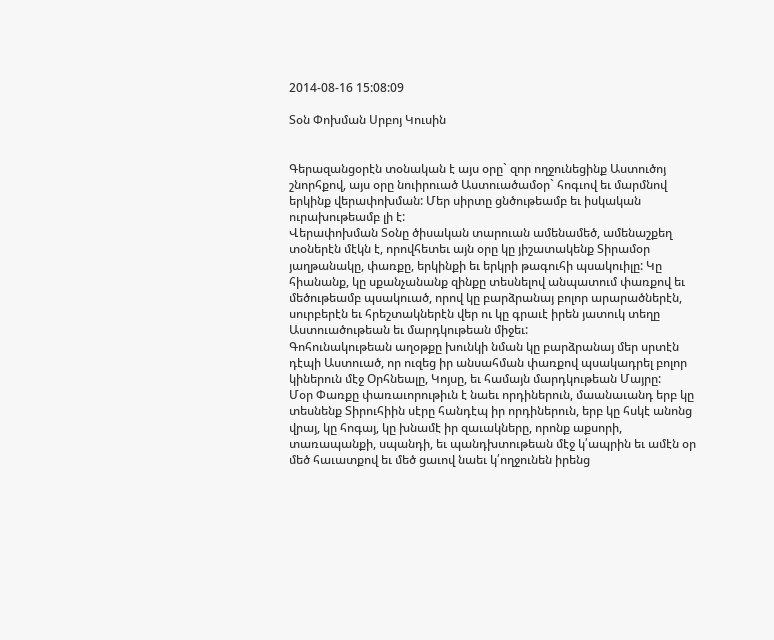2014-08-16 15:08:09

Տօն Փոխման Սրբոյ Կուսին


Գերազանցօրէն տօնական է այս օրը` զոր ողջունեցինք Աստուծոյ շնորհքով, այս օրը նուիրուած Աստուածամօր` հոգւով եւ մարմնով երկինք վերափոխման: Մեր սիրտը ցնծութեամբ եւ իսկական ուրախութեամբ լի է:
Վերափոխման Տօնը ծիսական տարուան ամենամեծ, ամենաշքեղ տօներէն մէկն է, որովհետեւ այն օրը կը յիշատակենք Տիրամօր յաղթանակը, փառքը, երկինքի եւ երկրի թագուհի պսակուիլը: Կը հիանանք, կը սքանչանանք զինքը տեսնելով անպատում փառքով եւ մեծութեամբ պսակուած, որով կը բարձրանայ բոլոր արարածներէն, սուրբերէն եւ հրեշտակներէն վեր ու կը գրաւէ իրեն յատուկ տեղը Աստուածութեան եւ մարդկութեան միջեւ:
Գոհունակութեան աղօթքը խունկի նման կը բարձրանայ մեր սրտէն դէպի Աստուած, որ ուզեց իր անսահման փառքով պսակադրել բոլոր կիներուն մէջ Օրհնեալը, Կոյսը, եւ համայն մարդկութեան Մայրը:
Մօր Փառքը փառաւորութիւն է նաեւ որդիներուն, մաանաւանդ երբ կը տեսնենք Տիրուհիին սէրը հանդէպ իր որդիներուն, երբ կը հսկէ անոնց վրայ, կը հոգայ, կը խնամէ իր զաւակները, որոնք աքսորի, տառապանքի, սպանդի, եւ պանդխտութեան մէջ կ՛ապրին եւ ամէն օր մեծ հաւատքով եւ մեծ ցաւով նաեւ կ՛ողջունեն իրենց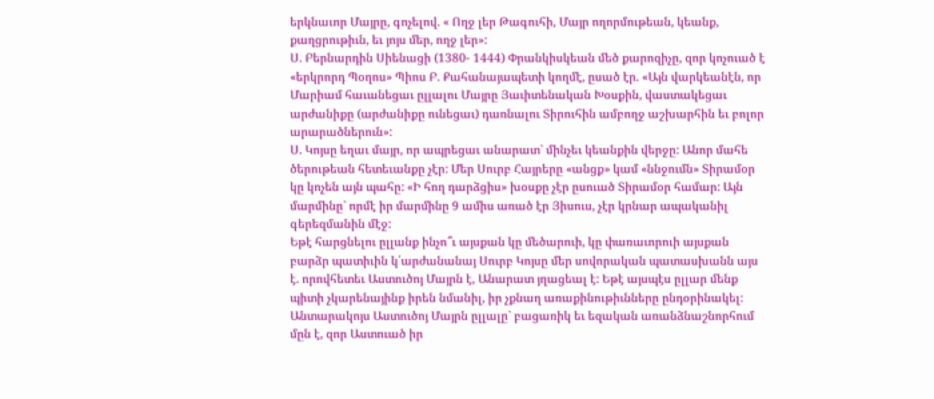երկնաւոր Մայրը, գոչելով. « Ողջ լեր Թագուհի, Մայր ողորմութեան, կեանք, քաղցրութիւն, եւ յոյս մեր, ողջ լեր»:
Ս. Բերնարդին Սիենացի (1380- 1444) Փրանկիսկեան մեծ քարոզիչը, զոր կոչուած է «երկրորդ Պօղոս» Պիոս Բ. Քահանայապետի կողմէ, ըսած էր. «Այն վարկեանէն, որ Մարիամ հաւանեցաւ ըլլալու Մայրը Յաւիտենական Խօսքին, վաստակեցաւ արժանիքը (արժանիքը ունեցաւ) դառնալու Տիրուհին ամբողջ աշխարհին եւ բոլոր արարածներուն»:
Ս. Կոյսը եղաւ մայր, որ ապրեցաւ անարատ` մինչեւ կեանքին վերջը: Անոր մահե ծերութեան հետեւանքը չէր: Մեր Սուրբ Հայրերը «անցք» կամ «ննջումն» Տիրամօր կը կոչեն այն պահը: «Ի հող դարձցիս» խօսքը չէր ըսուած Տիրամօր համար: Այն մարմինը` որմէ իր մարմինը 9 ամիս առած էր Յիսուս, չէր կրնար ապականիլ գերեզմանին մէջ:
Եթէ հարցնելու ըլլանք ինչո՞ւ այսքան կը մեծարուի, կը փառաւորուի այսքան բարձր պատիւին կ՛արժանանայ Սուրբ Կոյսը մեր սովորական պատասխանն այս է. որովհետեւ Աստուծոյ Մայրն է, Անարատ յղացեալ է: Եթէ այսպէս ըլլար մենք պիտի չկարենայինք իրեն նմանիլ, իր չքնաղ առաքինութիւնները ընդօրինակել: Անտարակոյս Աստուծոյ Մայրն ըլլալը` բացառիկ եւ եզական առանձնաշնորհում մըն է, զոր Աստուած իր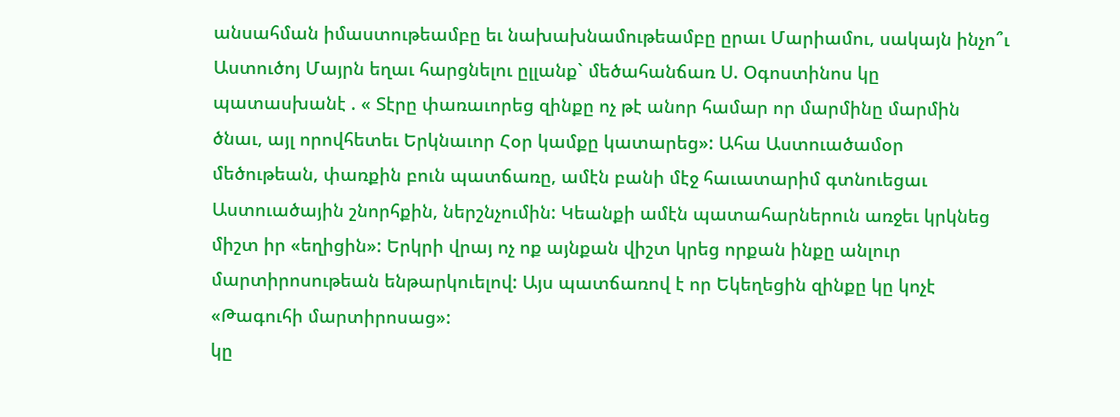անսահման իմաստութեամբը եւ նախախնամութեամբը ըրաւ Մարիամու, սակայն ինչո՞ւ Աստուծոյ Մայրն եղաւ հարցնելու ըլլանք` մեծահանճառ Ս. Օգոստինոս կը պատասխանէ . « Տէրը փառաւորեց զինքը ոչ թէ անոր համար որ մարմինը մարմին ծնաւ, այլ որովհետեւ Երկնաւոր Հօր կամքը կատարեց»: Ահա Աստուածամօր մեծութեան, փառքին բուն պատճառը, ամէն բանի մէջ հաւատարիմ գտնուեցաւ Աստուածային շնորհքին, ներշնչումին: Կեանքի ամէն պատահարներուն առջեւ կրկնեց միշտ իր «եղիցին»: Երկրի վրայ ոչ ոք այնքան վիշտ կրեց որքան ինքը անլուր մարտիրոսութեան ենթարկուելով: Այս պատճառով է որ Եկեղեցին զինքը կը կոչէ «Թագուհի մարտիրոսաց»:
կը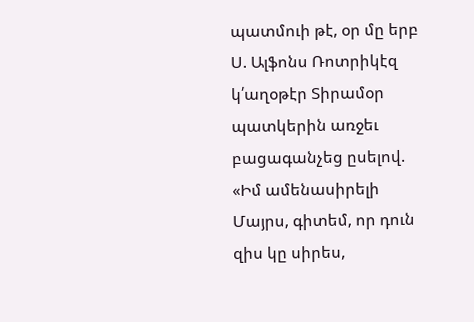պատմուի թէ, օր մը երբ Ս. Ալֆոնս Ռոտրիկէզ կ՛աղօթէր Տիրամօր պատկերին առջեւ բացագանչեց ըսելով. «Իմ ամենասիրելի Մայրս, գիտեմ, որ դուն զիս կը սիրես,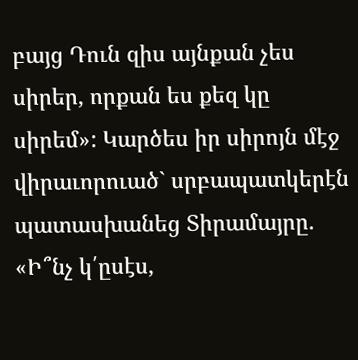բայց Դուն զիս այնքան չես սիրեր, որքան ես քեզ կը սիրեմ»: Կարծես իր սիրոյն մէջ վիրաւորուած` սրբապատկերէն պատասխանեց Տիրամայրը. «Ի՞նչ կ՛ըսէս,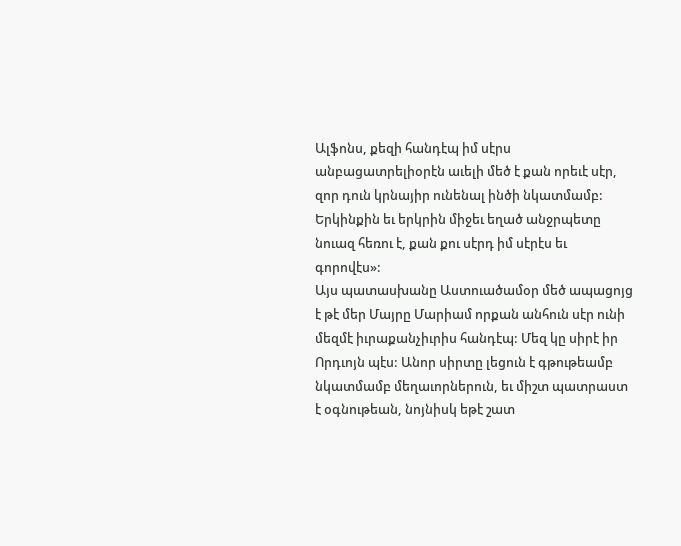Ալֆոնս, քեզի հանդէպ իմ սէրս անբացատրելիօրէն աւելի մեծ է քան որեւէ սէր, զոր դուն կրնայիր ունենալ ինծի նկատմամբ: Երկինքին եւ երկրին միջեւ եղած անջրպետը նուազ հեռու է, քան քու սէրդ իմ սէրէս եւ գորովէս»:
Այս պատասխանը Աստուածամօր մեծ ապացոյց է թէ մեր Մայրը Մարիամ որքան անհուն սէր ունի մեզմէ իւրաքանչիւրիս հանդէպ: Մեզ կը սիրէ իր Որդւոյն պէս: Անոր սիրտը լեցուն է գթութեամբ նկատմամբ մեղաւորներուն, եւ միշտ պատրաստ է օգնութեան, նոյնիսկ եթէ շատ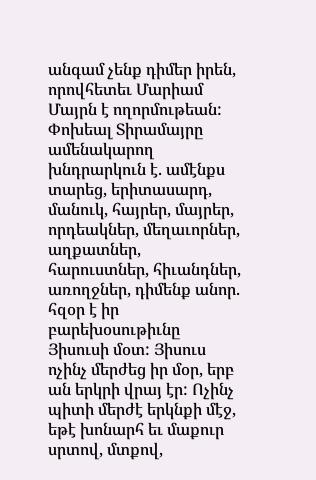անգամ չենք դիմեր իրեն, որովհետեւ Մարիամ Մայրն է ողորմութեան:
Փոխեալ Տիրամայրը ամենակարող խնդրարկուն է. ամէնքս տարեց, երիտասարդ, մանուկ, հայրեր, մայրեր, որդեակներ, մեղաւորներ, աղքատներ, հարուստներ, հիւանդներ, առողջներ, դիմենք անոր. հզօր է իր բարեխօսութիւնը Յիսուսի մօտ: Յիսուս ոչինչ մերժեց իր մօր, երբ ան երկրի վրայ էր: Ոչինչ պիտի մերժէ երկնքի մէջ, եթէ խոնարհ եւ մաքուր սրտով, մտքով,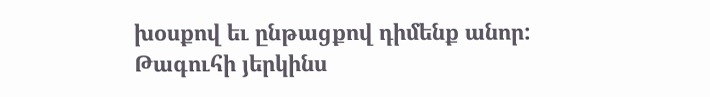խօսքով եւ ընթացքով դիմենք անոր:
Թագուհի յերկինս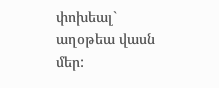փոխեալ` աղօթեա վասն մեր: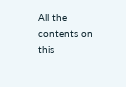All the contents on this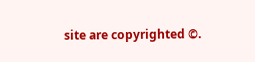site are copyrighted ©.